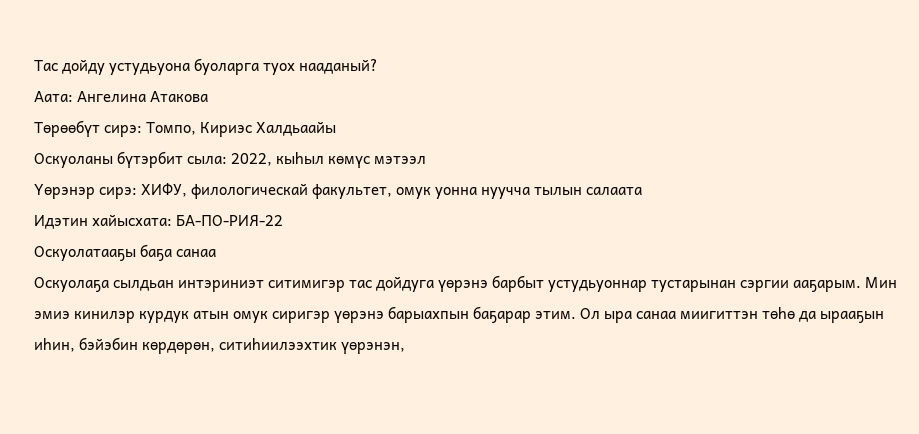Тас дойду устудьуона буоларга туох нааданый?
Аата: Ангелина Атакова
Төрөөбүт сирэ: Томпо, Кириэс Халдьаайы
Оскуоланы бүтэрбит сыла: 2022, кыһыл көмүс мэтээл
Үөрэнэр сирэ: ХИФУ, филологическай факультет, омук уонна нуучча тылын салаата
Идэтин хайысхата: БА-ПО-РИЯ-22
Оскуолатааҕы баҕа санаа
Оскуолаҕа сылдьан интэриниэт ситимигэр тас дойдуга үөрэнэ барбыт устудьуоннар тустарынан сэргии ааҕарым. Мин эмиэ кинилэр курдук атын омук сиригэр үөрэнэ барыахпын баҕарар этим. Ол ыра санаа миигиттэн төһө да ырааҕын иһин, бэйэбин көрдөрөн, ситиһиилээхтик үөрэнэн,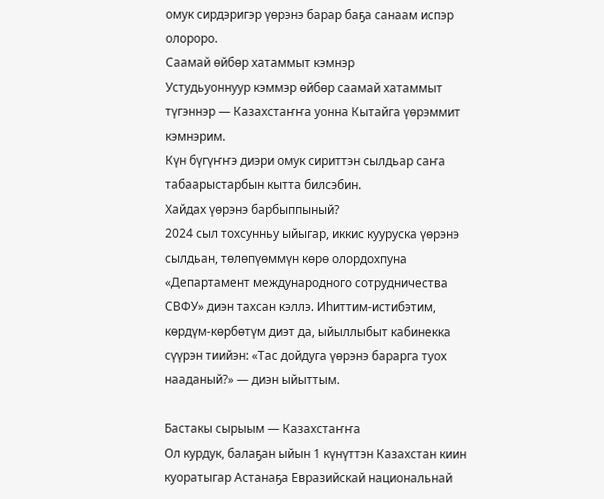омук сирдэригэр үөрэнэ барар баҕа санаам испэр олороро.
Саамай өйбөр хатаммыт кэмнэр
Устудьуоннуур кэммэр өйбөр саамай хатаммыт түгэннэр — Казахстаҥҥа уонна Кытайга үөрэммит кэмнэрим.
Күн бүгүҥҥэ диэри омук сириттэн сылдьар саҥа табаарыстарбын кытта билсэбин.
Хайдах үөрэнэ барбыппыный?
2024 сыл тохсунньу ыйыгар, иккис кууруска үөрэнэ сылдьан, төлөпүөммүн көрө олордохпуна «Департамент международного сотрудничества СВФУ» диэн тахсан кэллэ. Иһиттим-истибэтим, көрдүм-көрбөтүм диэт да, ыйыллыбыт кабинекка сүүрэн тиийэн: «Тас дойдуга үөрэнэ барарга туох нааданый?» — диэн ыйыттым.

Бастакы сырыым — Казахстаҥҥа
Ол курдук, балаҕан ыйын 1 күнүттэн Казахстан киин куоратыгар Астанаҕа Евразийскай национальнай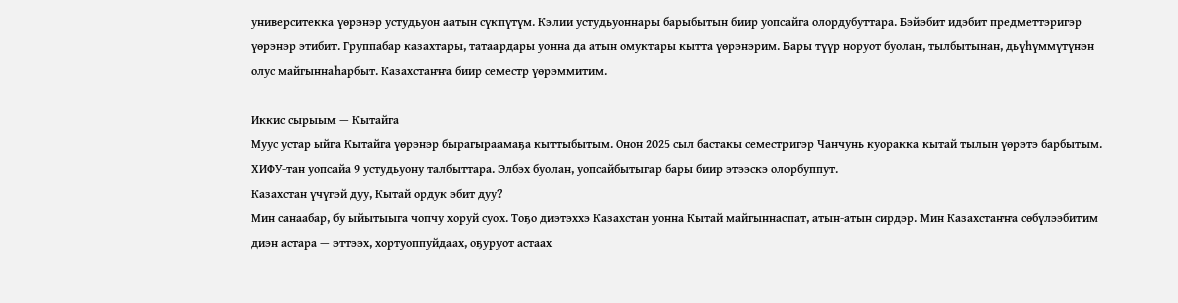университекка үөрэнэр устудьуон аатын сүкпүтүм. Кэлии устудьуоннары барыбытын биир уопсайга олордубуттара. Бэйэбит идэбит предметтэригэр үөрэнэр этибит. Группабар казахтары, татаардары уонна да атын омуктары кытта үөрэнэрим. Бары түүр норуот буолан, тылбытынан, дьүһүммүтүнэн олус майгыннаһарбыт. Казахстаҥҥа биир семестр үөрэммитим.

Иккис сырыым — Кытайга
Муус устар ыйга Кытайга үөрэнэр бырагыраамаҕа кыттыбытым. Онон 2025 сыл бастакы семестригэр Чанчунь куоракка кытай тылын үөрэтэ барбытым. ХИФУ-тан уопсайа 9 устудьуону талбыттара. Элбэх буолан, уопсайбытыгар бары биир этээскэ олорбуппут.
Казахстан үчүгэй дуу, Кытай ордук эбит дуу?
Мин санаабар, бу ыйытыыга чопчу хоруй суох. Тоҕо диэтэххэ Казахстан уонна Кытай майгыннаспат, атын-атын сирдэр. Мин Казахстаҥҥа сөбүлээбитим диэн астара — эттээх, хортуоппуйдаах, оҕуруот астаах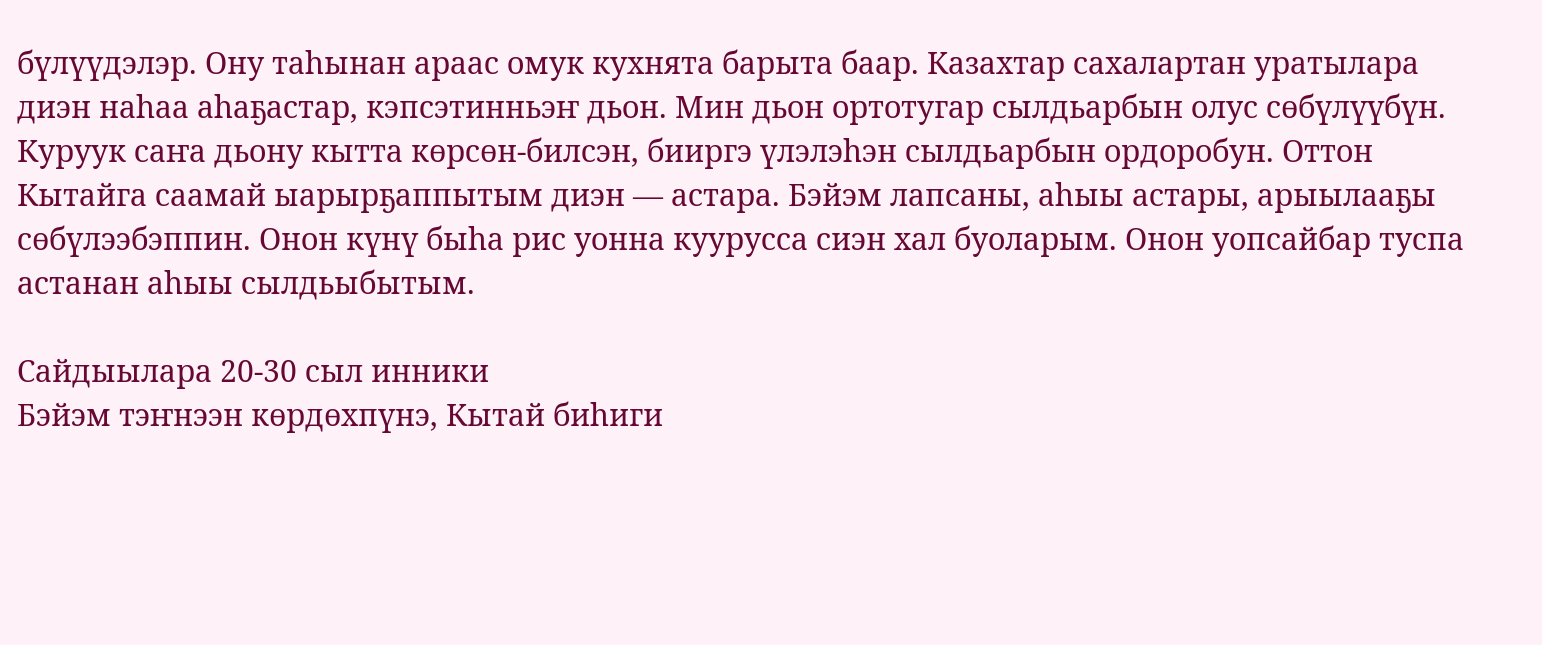бүлүүдэлэр. Ону таһынан араас омук кухнята барыта баар. Казахтар сахалартан уратылара диэн наһаа аһаҕастар, кэпсэтинньэҥ дьон. Мин дьон ортотугар сылдьарбын олус сөбүлүүбүн. Куруук саҥа дьону кытта көрсөн-билсэн, бииргэ үлэлэһэн сылдьарбын ордоробун. Оттон Кытайга саамай ыарырҕаппытым диэн — астара. Бэйэм лапсаны, аһыы астары, арыылааҕы сөбүлээбэппин. Онон күнү быһа рис уонна куурусса сиэн хал буоларым. Онон уопсайбар туспа астанан аһыы сылдьыбытым.

Сайдыылара 20-30 сыл инники
Бэйэм тэҥнээн көрдөхпүнэ, Кытай биһиги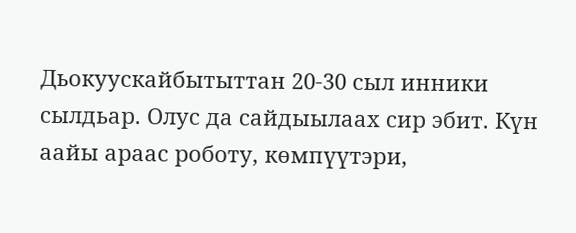Дьокуускайбытыттан 20-30 сыл инники сылдьар. Олус да сайдыылаах сир эбит. Күн аайы араас роботу, көмпүүтэри,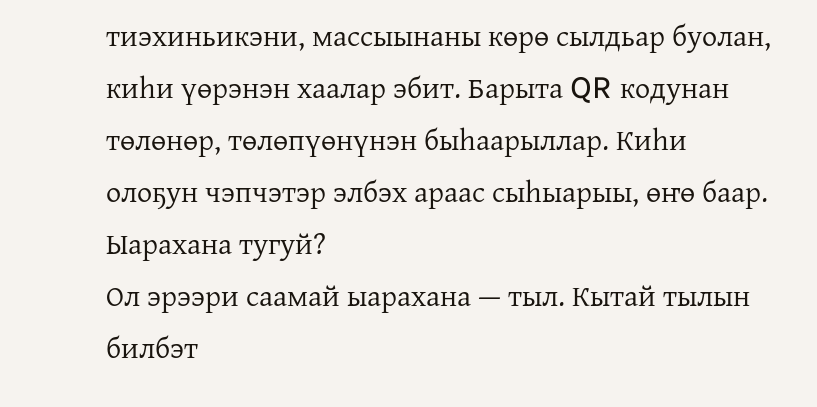тиэхиньикэни, массыынаны көрө сылдьар буолан, киһи үөрэнэн хаалар эбит. Барыта QR кодунан төлөнөр, төлөпүөнүнэн быһаарыллар. Киһи олоҕун чэпчэтэр элбэх араас сыһыарыы, өҥө баар.
Ыарахана тугуй?
Ол эрээри саамай ыарахана — тыл. Кытай тылын билбэт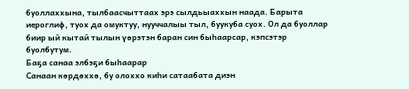буоллаххына, тылбаасчыттаах эрэ сылдьыаххын наада. Барыта иероглиф, туох да омуктуу, нууччалыы тыл, буукуба суох. Ол да буоллар биир ый кытай тылын үөрэтэн баран син быһаарсар, кэпсэтэр буолбутум.
Баҕа санаа элбэҕи быһаарар
Санаан көрдөххө, бу олоххо киһи сатаабата диэн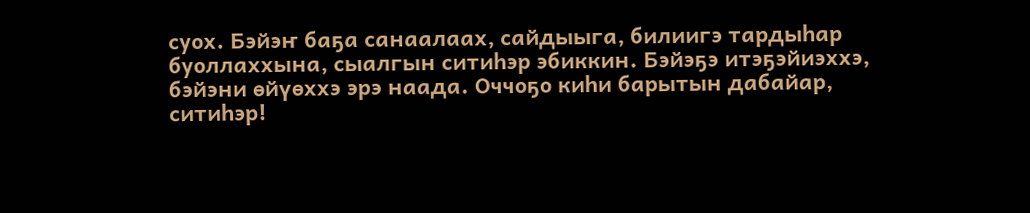суох. Бэйэҥ баҕа санаалаах, сайдыыга, билиигэ тардыһар буоллаххына, сыалгын ситиһэр эбиккин. Бэйэҕэ итэҕэйиэххэ, бэйэни өйүөххэ эрэ наада. Оччоҕо киһи барытын дабайар, ситиһэр!